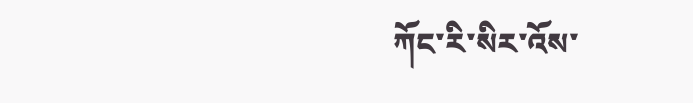ཀོང་རི་སིར་འོས་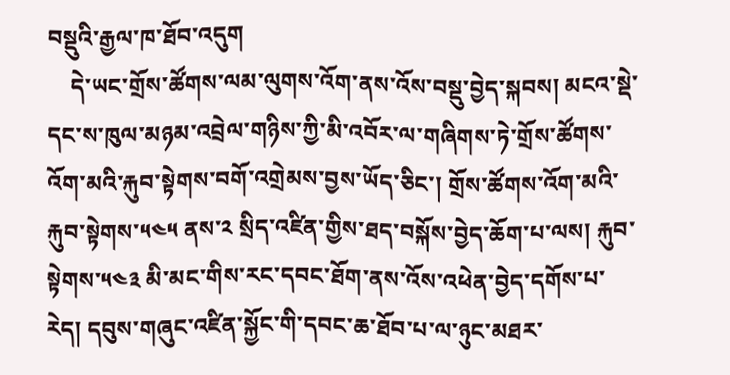བསྡུའི་རྒྱལ་ཁ་ཐོབ་འདུག
    དེ་ཡང་གྲོས་ཚོགས་ལམ་ལུགས་འོག་ནས་འོས་བསྡུ་བྱེད་སྐབས། མངའ་སྡེ་དང་ས་ཁུལ་མཉམ་འབྲེལ་གཉིས་ཀྱི་མི་འབོར་ལ་གཞིགས་ཏེ་གྲོས་ཚོགས་འོག་མའི་རྐུབ་སྟེགས་བགོ་འགྲེམས་བྱས་ཡོད་ཅིང་། གྲོས་ཚོགས་འོག་མའི་རྐུབ་སྟེགས་༥༤༥ ནས་༢ སྲིད་འཛིན་གྱིས་ཐད་བསྐོས་བྱེད་ཆོག་པ་ལས། རྐུབ་སྟེགས་༥༤༣ མི་མང་གིས་རང་དབང་ཐོག་ནས་འོས་འཕེན་བྱེད་དགོས་པ་རེད། དབུས་གཞུང་འཛིན་སྐྱོང་གི་དབང་ཆ་ཐོབ་པ་ལ་ཉུང་མཐར་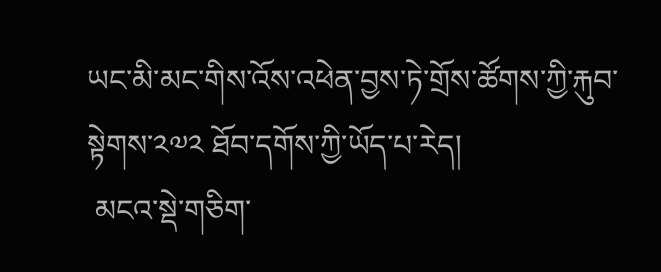ཡང་མི་མང་གིས་འོས་འཕེན་བྱས་ཏེ་གྲོས་ཚོགས་ཀྱི་རྐུབ་སྟེགས་༢༧༢ ཐོབ་དགོས་ཀྱི་ཡོད་པ་རེད།
 མངའ་སྡེ་གཅིག་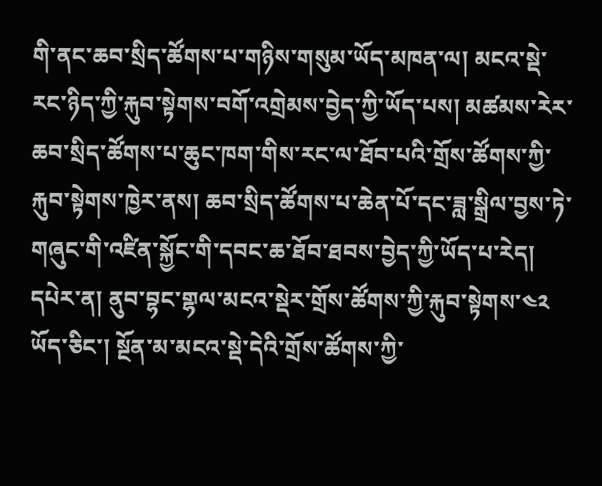གི་ནང་ཆབ་སྲིད་ཚོགས་པ་གཉིས་གསུམ་ཡོད་མཁན་ལ། མངའ་སྡེ་རང་ཉིད་ཀྱི་རྐུབ་སྟེགས་བགོ་འགྲེམས་བྱེད་ཀྱི་ཡོད་པས། མཚམས་རེར་ཆབ་སྲིད་ཚོགས་པ་ཆུང་ཁག་གིས་རང་ལ་ཐོབ་པའི་གྲོས་ཚོགས་ཀྱི་རྐུབ་སྟེགས་ཁྱེར་ནས། ཆབ་སྲིད་ཚོགས་པ་ཆེན་པོ་དང་ཟླ་སྒྲིལ་བྱས་ཏེ་གཞུང་གི་འཛིན་སྐྱོང་གི་དབང་ཆ་ཐོབ་ཐབས་བྱེད་ཀྱི་ཡོད་པ་རེད།
དཔེར་ན། ནུབ་བྷང་གྷལ་མངའ་སྡེར་གྲོས་ཚོགས་ཀྱི་རྐུབ་སྟེགས་༤༢ ཡོད་ཅིང་། སྔོན་མ་མངའ་སྡེ་དེའི་གྲོས་ཚོགས་ཀྱི་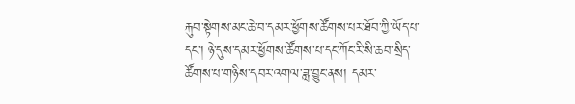རྐུབ་སྟེགས་མང་ཆེ་བ་དམར་ཕྱོགས་ཚོགས་པར་ཐོབ་ཀྱི་ཡོད་པ་དང་། ཉེ་དུས་དམར་ཕྱོགས་ཚོགས་པ་དང་ཀོང་རི་སི་ཆབ་སྲིད་ཚོགས་པ་གཉིས་དབར་འགལ་ཟླ་བྱུང་ནས། དམར་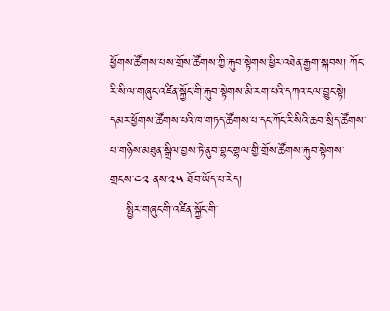ཕྱོགས་ཚོགས་པས་གྲོས་ཚོགས་ཀྱི་རྐུབ་སྟེགས་ཕྱིར་འཐེན་རྒྱག་སྐབས། ཀོང་རི་སི་ལ་གཞུང་འཛིན་སྐྱོང་གི་རྐུབ་སྟེགས་མི་རག་པའི་དཀའ་ངལ་བྱུང་སྟེ། དམར་ཕྱོགས་ཚོགས་པའི་ཁ་གཏད་ཚོགས་པ་དང་ཀོང་རི་སིའི་ཆབ་སྲིད་ཚོགས་པ་གཉིས་མཐུན་སྒྲིལ་བྱས་ཏེ་ནུབ་བྷང་གྷལ་གྱི་གྲོས་ཚོགས་རྐུབ་སྟེགས་གྲངས་༤༢ ནས་༢༥ ཐོབ་ཡོད་པ་རེད།
    སྤྱིར་གཞུང་གི་འཛིན་སྐྱོང་གི་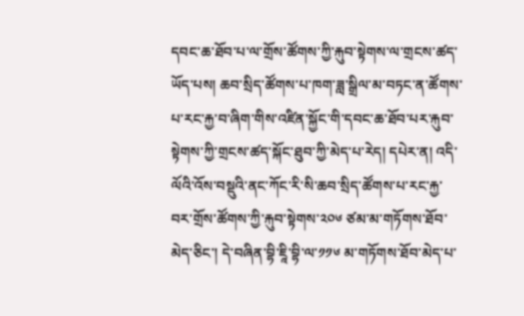དབང་ཆ་ཐོབ་པ་ལ་གྲོས་ཚོགས་ཀྱི་རྐུབ་སྟེགས་ལ་གྲངས་ཚད་ཡོད་པས། ཆབ་སྲིད་ཚོགས་པ་ཁག་ཟླ་སྒྲིལ་མ་བཏང་ན་ཚོགས་པ་རང་རྐྱ་བ་ཞིག་གིས་འཛིན་སྐྱོང་གི་དབང་ཆ་ཐོབ་པར་རྐུབ་སྟེགས་ཀྱི་གྲངས་ཚད་སྐོང་ཐུབ་ཀྱི་མེད་པ་རེད། དཔེར་ན། འདི་ལོའི་འོས་བསྡུའི་ནང་ཀོང་རི་སི་ཆབ་སྲིད་ཚོགས་པ་རང་རྐྱ་བར་གྲོས་ཚོགས་ཀྱི་རྐུབ་སྟེགས་༢༠༦ ཙམ་མ་གཏོགས་ཐོབ་མེད་ཅིང་། དེ་བཞིན་བྷི་ཇཱི་བྷི་ལ་༡༡༦ མ་གཏོགས་ཐོབ་མེད་པ་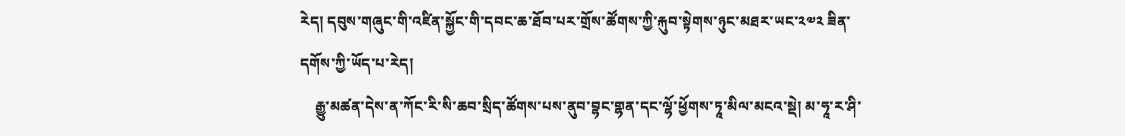རེད། དབུས་གཞུང་གི་འཛིན་སྐྱོང་གི་དབང་ཆ་ཐོབ་པར་གྲོས་ཚོགས་ཀྱི་རྐུབ་སྟེགས་ཉུང་མཐར་ཡང་༢༧༢ ཟིན་དགོས་ཀྱི་ཡོད་པ་རེད།
    རྒྱུ་མཚན་དེས་ན་ཀོང་རི་སི་ཆབ་སྲིད་ཚོགས་པས་ནུབ་བྷང་གྷན་དང་ལྷོ་ཕྱོགས་ཏཱ་མིལ་མངའ་སྡེ། མ་ཧཱ་ར་ཤི་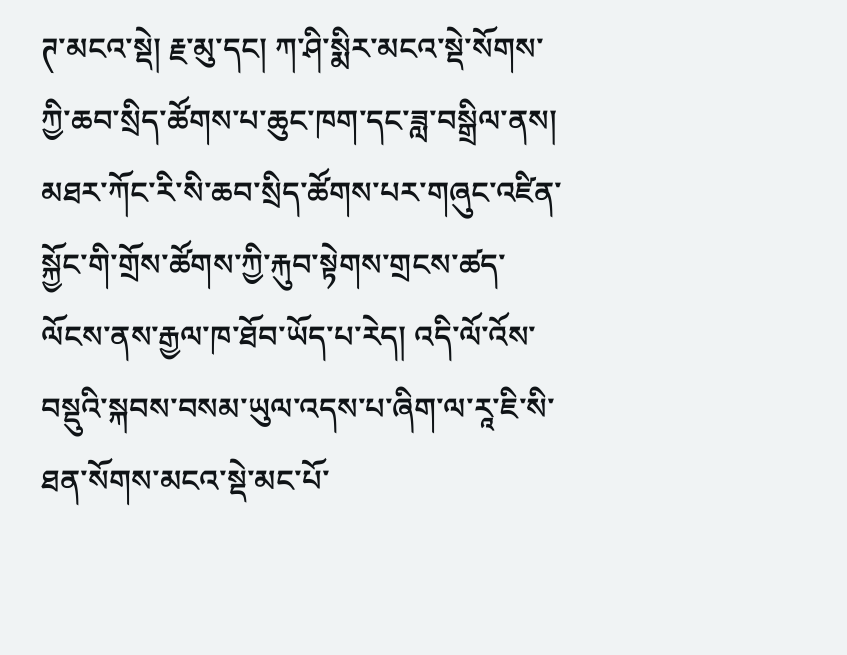ཊ་མངའ་སྡེ། རྗ་མུ་དང། ཀ་ཤི་སྨིར་མངའ་སྡེ་སོགས་ཀྱི་ཆབ་སྲིད་ཚོགས་པ་ཆུང་ཁག་དང་ཟླ་བསྒྲིལ་ནས། མཐར་ཀོང་རི་སི་ཆབ་སྲིད་ཚོགས་པར་གཞུང་འཛིན་སྐྱོང་གི་གྲོས་ཚོགས་ཀྱི་རྐུབ་སྟེགས་གྲངས་ཚད་ལོངས་ནས་རྒྱལ་ཁ་ཐོབ་ཡོད་པ་རེད། འདི་ལོ་འོས་བསྡུའི་སྐབས་བསམ་ཡུལ་འདས་པ་ཞིག་ལ་རཱ་ཇི་སི་ཐན་སོགས་མངའ་སྡེ་མང་པོ་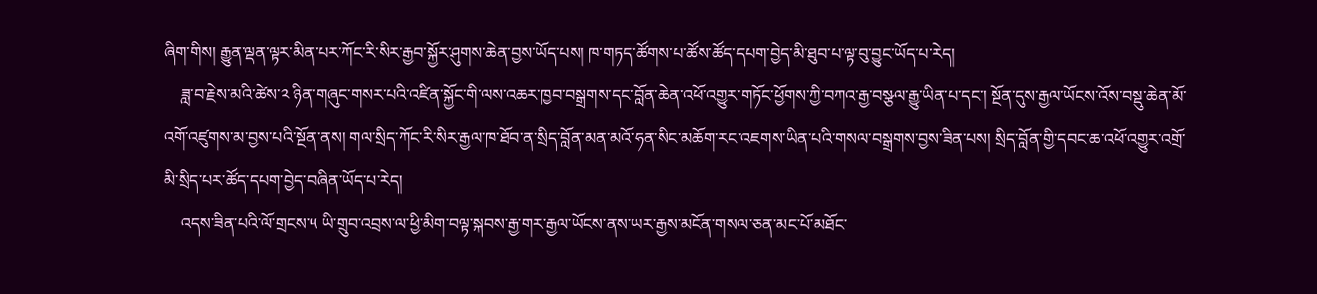ཞིག་གིས། རྒྱུན་ལྡན་ལྟར་མིན་པར་ཀོང་རི་སིར་རྒྱབ་སྐྱོར་ཤུགས་ཆེན་བྱས་ཡོད་པས། ཁ་གཏད་ཚོགས་པ་ཚོས་ཚོད་དཔག་བྱེད་མི་ཐུབ་པ་ལྟ་བུ་བྱུང་ཡོད་པ་རེད།
    ཟླ་བ་རྗེས་མའི་ཚེས་༢ ཉིན་གཞུང་གསར་པའི་འཛིན་སྐྱོང་གི་ལས་འཆར་ཁྱབ་བསྒྲགས་དང་བློན་ཆེན་འཕོ་འགྱུར་གཏོང་ཕྱོགས་ཀྱི་བཀའ་རྒྱ་བསྩལ་རྒྱུ་ཡིན་པ་དང་། སྔོན་དུས་རྒྱལ་ཡོངས་འོས་བསྡུ་ཆེན་མོ་འགོ་འཛུགས་མ་བྱས་པའི་སྔོན་ནས། གལ་སྲིད་ཀོང་རི་སིར་རྒྱལ་ཁ་ཐོབ་ན་སྲིད་བློན་མན་མའོ་ཧན་སིང་མཆོག་རང་འཇགས་ཡིན་པའི་གསལ་བསྒྲགས་བྱས་ཟིན་པས། སྲིད་བློན་གྱི་དབང་ཆ་འཕོ་འགྱུར་འགྲོ་མི་སྲིད་པར་ཚོད་དཔག་བྱེད་བཞིན་ཡོད་པ་རེད།
    འདས་ཟིན་པའི་ལོ་གྲངས་༥ ཡི་གྲུབ་འབྲས་ལ་ཕྱི་མིག་བལྟ་སྐབས་རྒྱ་གར་རྒྱལ་ཡོངས་ནས་ཡར་རྒྱས་མངོན་གསལ་ཅན་མང་པོ་མཐོང་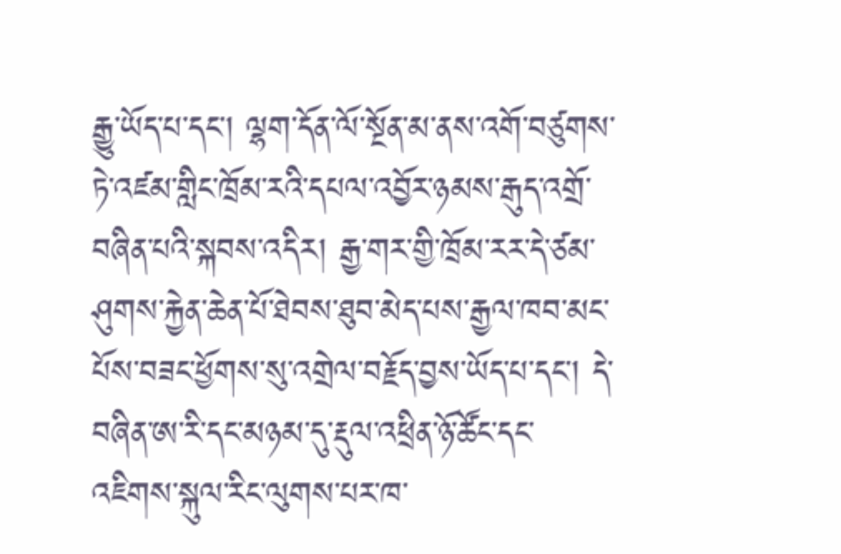རྒྱུ་ཡོད་པ་དང་། ལྷག་དོན་ལོ་སྔོན་མ་ནས་འགོ་བཙུགས་ཏེ་འཛམ་གླིང་ཁྲོམ་རའི་དཔལ་འབྱོར་ཉམས་རྒུད་འགྲོ་བཞིན་པའི་སྐབས་འདིར། རྒྱ་གར་གྱི་ཁྲོམ་རར་དེ་ཙམ་ཤུགས་རྐྱེན་ཆེན་པོ་ཐེབས་ཐུབ་མེད་པས་རྒྱལ་ཁབ་མང་པོས་བཟང་ཕྱོགས་སུ་འགྲེལ་བརྗོད་བྱས་ཡོད་པ་དང་། དེ་བཞིན་ཨ་རི་དང་མཉམ་དུ་རྡུལ་འཕྲིན་ཉོ་ཚོང་དང་འཇིགས་སྐུལ་རིང་ལུགས་པར་ཁ་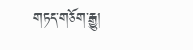གཏད་གཅོག་རྒྱུ།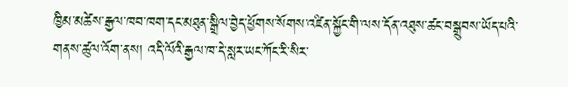ཁྱིམ་མཚེས་རྒྱལ་ཁབ་ཁག་དང་མཐུན་སྒྲིལ་བྱེད་ཕྱོགས་སོགས་འཛིན་སྐྱོང་གི་ལས་དོན་འཐུས་ཚང་བསྒྲུབས་ཡོད་པའི་གནས་ཚུལ་འོག་ནས། འདི་ལོའི་རྒྱལ་ཁ་དེ་སླར་ཡང་ཀོང་རི་སིར་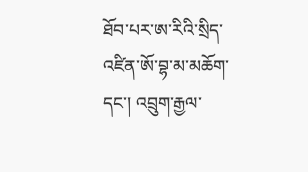ཐོབ་པར་ཨ་རིའི་སྲིད་འཛིན་ཨོ་བྷ་མ་མཆོག་དང་། འབྲུག་རྒྱལ་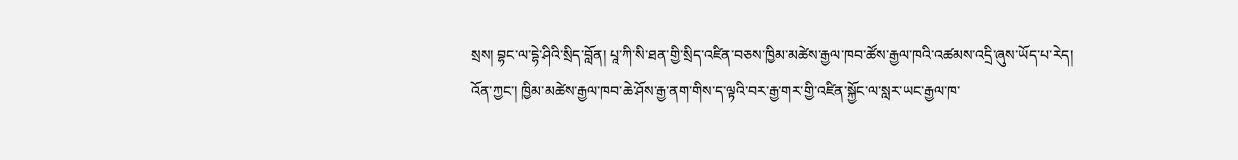སྲས། བྷང་ལ་དྷེ་ཤིའི་སྲིད་བློན། པཱ་ཀི་སི་ཐན་གྱི་སྲིད་འཛིན་བཅས་ཁྱིམ་མཚེས་རྒྱལ་ཁབ་ཚོས་རྒྱལ་ཁའི་འཚམས་འདྲི་ཞུས་ཡོད་པ་རེད། འོན་ཀྱང་། ཁྱིམ་མཚེས་རྒྱལ་ཁབ་ཆེ་ཤོས་རྒྱ་ནག་གིས་ད་ལྟའི་བར་རྒྱ་གར་གྱི་འཛིན་སྐྱོང་ལ་སླར་ཡང་རྒྱལ་ཁ་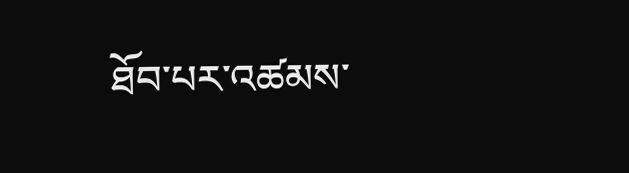ཐོབ་པར་འཚམས་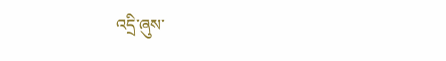འདྲི་ཞུས་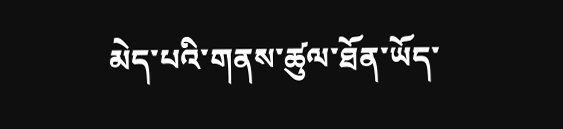མེད་པའི་གནས་ཚུལ་ཐོན་ཡོད་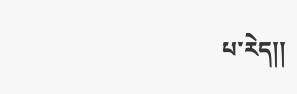པ་རེད།།